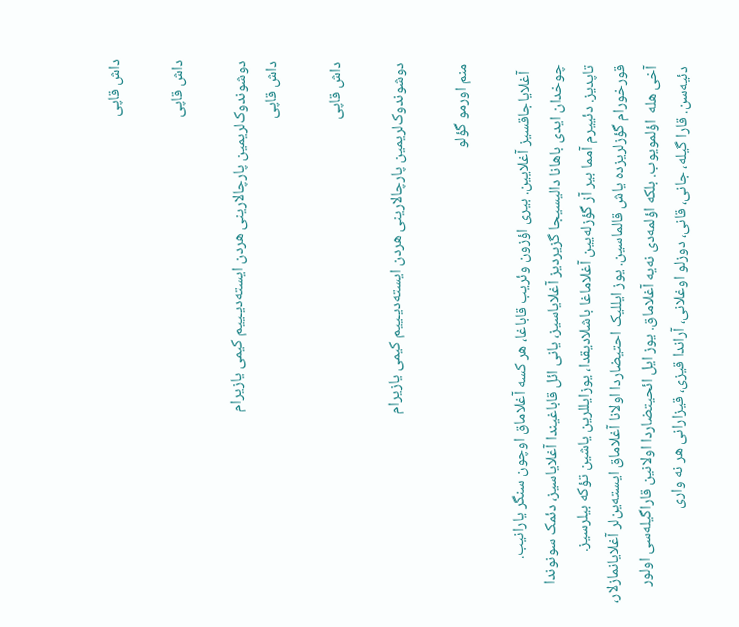داش قاپی

داش قاپی

دوشوندوک‌لریمین پارچالارینی هردن ایسته‌دیـییم کیمی یازیرام
داش قاپی

داش قاپی

دوشوندوک‌لریمین پارچالارینی هردن ایسته‌دیـییم کیمی یازیرام

منم اورمو گؤلو

  آغلایاجاقسیز آغلایین. بیری اؤزون وئریب قاباغا، هر کسه آغلاماق اوچون سنگر یارانیب. چوخدان ایدی باهانا دالیسیجا گزیردیز آغلایاسیز، یانی ائل قاباغیندا آغلایاسیز، دئمک سونوندا تاپدیز. دئییرم آمما بیر آز گؤزله‌یین آغلاماغا باشلادیقدا، یوزایللرین یاشین تؤکه بیلرسیز. قورخورام گؤزلریزده یاش قالماسین. یوز ایللیک احتیضاردا اولانا آغلاماق ایسته‌ین‌لر آغلایانمازلار، آخی هله  اؤلمویوب. بلکه اؤلمه‌دی نه‌یه آغلاماق. یوز ایل ائحیتضاردا اولانین قاراگیله‌سی اولور دئیه‌سن. قارا گیله، جانی، قانی، دوزلو اوغلانی، آراندا قیزی، قیزارانی هر نه واری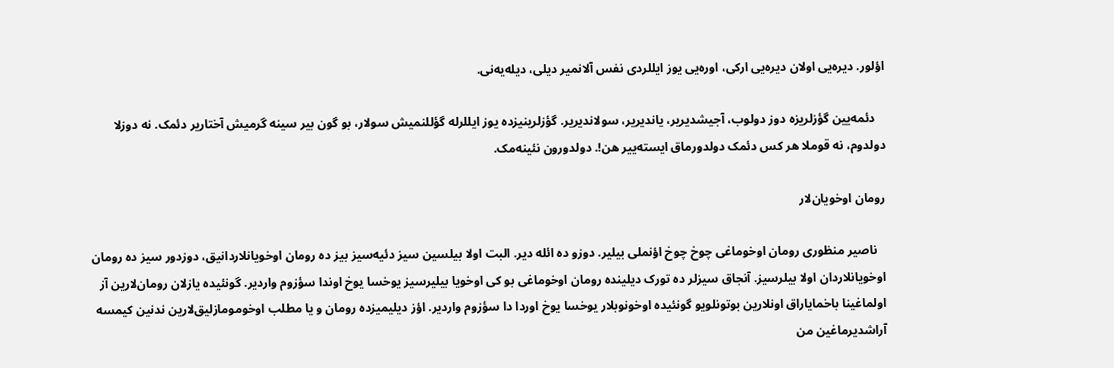اؤلور. دیره‌یی اولان دیره‌یی ارکی، اوره‌یی یوز ایللردی نفس آلانمیر دیلی، دیله‌یه‌نی.

   دئمه‌یین گؤزلریزه دوز دولوب، آجیشدیریر، یاندیریر، سولاندیریر. گؤزلرینیزده یوز ایللرله گؤللنمیش سولار، بو گون بیر سینه گرمیش آختاریر دئمک. نه دوزلا دولدوم، نه قوملا هر کس دئمک دولدورماق ایسته‌ییر هن!. دولدورون نئینه‌مک.

رومان اوخویان‌لار

   ناصیر منظوری رومان اوخوماغی چوخ چوخ اؤنملی بیلیر. دوزو ده ائله دیر. البت اولا بیلسین سیز دئیه‌سیز بیز ده رومان اوخویانلاردانیق، دوزدور سیز ده رومان اوخویانلاردان اولا بیلرسیز. آنجاق سیزلر ده تورک دیلینده رومان اوخوماغی بو کی اوخویا بیلیرسیز یوخسا یوخ اوندا سؤزوم واردیر. گونئیده یازلان رومان‌لارین آز اولماغینا باخمایاراق اونلارین بوتونلویو گونئیده اوخونوبلار یوخسا یوخ اوردا دا سؤزوم واردیر. اؤز دیلیمیزده رومان و یا مطلب اوخومومازلیق‌لارین ندنین کیمسه آراشدیرماغین من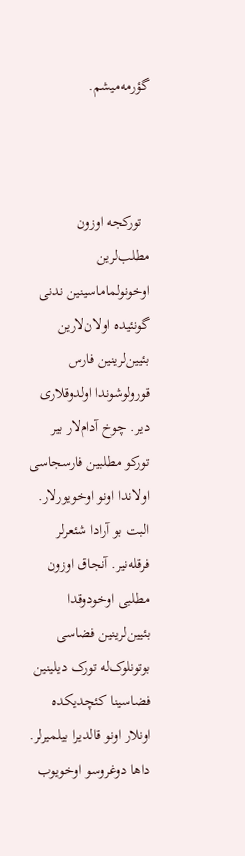گؤرمه‌میشم.



  تورکجه اوزون مطلب‌لرین اوخونولماماسینین ندنی گونئیده اولان‌لارین بئیین‌لرینین فارس قورولوشوندا اولدوقلاری دیر. چوخ آدام‌لار بیر تورکو مطلبین فارسجاسی اولاندا اونو اوخویورلار. البت بو آرادا شئعرلر فرقله‌نیر. آنجاق اوزون مطلبی اوخودوقدا بئیین‌لرینین فضاسی بوتونلوک‌له تورک دیلینین فضاسینا کئچدیکده اونلار اونو قالدیرا بیلمیرلر. داها دوغروسو اوخویوب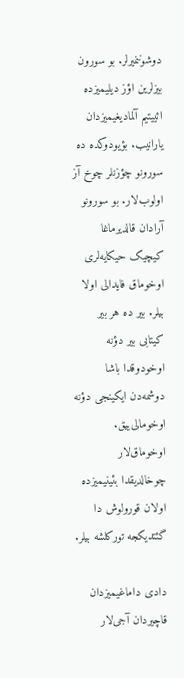دوشوننمیرلر. بو سورون بیزلرین اؤز دیلیمیزده ائییتیم آلمادیغیمیزدان یارانیب. بؤیودوکده ده سورونو چؤزنلر چوخ آز اولوب‌لار. بو سورونو آرادان قالدیرماغا کیچیک حیکایه‌لری اوخوماق فایدالی اولا بیلر. بیر ده هر بیر کیتابی بیر دؤنه اوخودوقدا باشا دوشمه‌دن ایکینجی دؤنه اوخومالی‌ییق. اوخوماق‌لار چوخالدیقدا بئینیمیزده اولان قورولوش دا گئتدیکجه تورکلشه بیلر.

دادی داماغیمیزدان قاچیردان آجی‌لار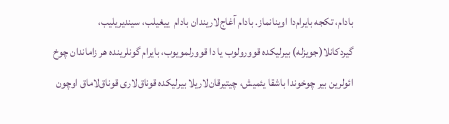بادام، تکجه بایرام‌دا اوینانماز. بادام آغاج‌لاریندان بادام  ییغیلب، سیندیریلیب، گیردکانلا(جویزله) بیرلیکده قوورولوب یا دا قوورلمویوب، بایرام گونلرینده هر زاماندان چوخ ائولرین بیر چوخوندا باشقا یئمیش‌، چیتیرقان‌لاریلا بیرلیکده قوناق‌لاری قوناق‌لاماق اوچون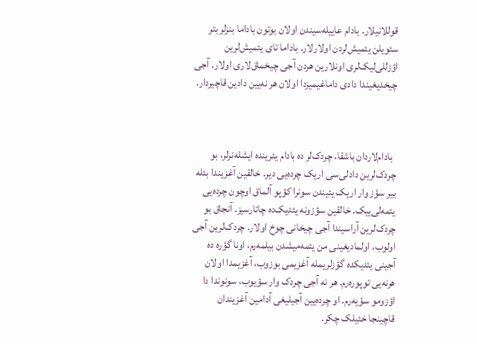قوللانیلار. بادام عاییله‌سیندن اولان بوتون باداما بنزلر بتر سئویلن یئمیش‌لردن اولارلار. باداما تای یئمیش‌لرین اؤزللی‌لیک‌لری اونلارین هردن آجی چیخماق‌لاری اولار. آجی چیخدیغیندا دادی داماغیمیزدا اولان هر نه‌یین دادین قاچیردار.



  بادام‌لاردان باشقا، چردک‌لر ده بادام یئرینده ایشله‌نرلر، بو چردک‌لرین دادلی‌سی اریک چرده‌یی دیر. خالقین آغزیندا بئله بیر سؤز وار اریک یئیندن سونرا کؤپو آلماق اوچون چرده‌یی یئمه‌لی‌ییک. خالقین سؤزونه یئدیک‌ده چاتارسیز. آنجاق بو چردک‌لرین آراسیندا آجی چیخانی چوخ اولار. چردک‌لرین آجی اولوب، اولمادیغینی من یئمه‌میشدن بیلمه‌رم، اونا گؤره ده آجینی یئدیکده گؤزلریمله آغزیمی بوزوب، آغزیمدا اولان هرنه‌یی توپوره‌رم. هر نه آجی چردک وار سؤیوب، سونوندا دا اؤزومو سؤیه‌رم. او چرده‌یین آجیلیغی آدامین آغزیندان قاچینجا خئیلک چکر.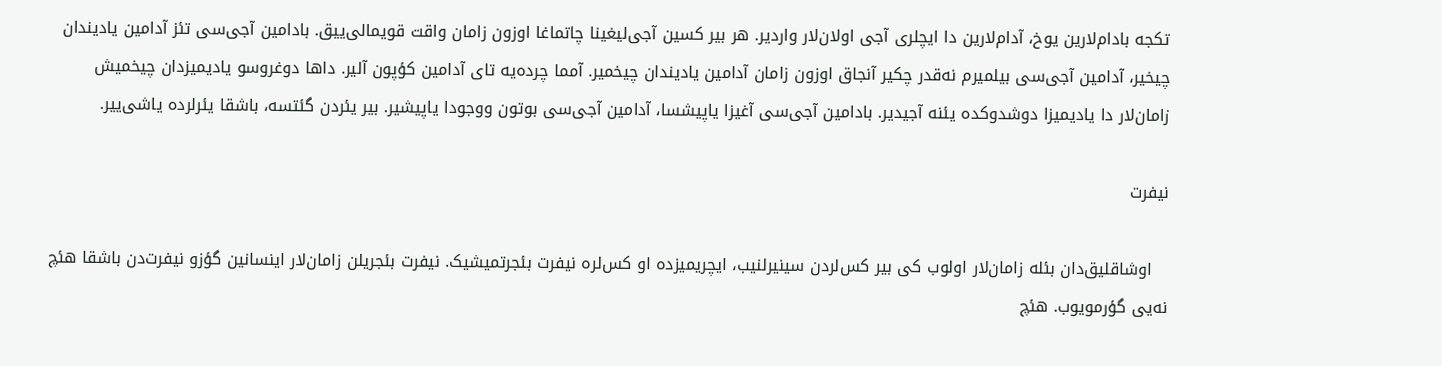تکجه بادام‌لارین یوخ، آدام‌لارین دا ایچلری آجی اولان‌لار واردیر. هر بیر کسین آجی‌لیغینا چاتماغا اوزون زامان واقت قویمالی‌ییق. بادامین آجی‌سی تئز آدامین یادیندان چیخیر، آدامین آجی‌سی بیلمیرم نه‌قدر چکیر آنجاق اوزون زامان آدامین یادیندان چیخمیر. آمما چرده‌یه تای آدامین کؤپون آلیر. داها دوغروسو یادیمیزدان چیخمیش زامان‌لار دا یادیمیزا دوشدوکده یئنه آجیدیر. بادامین آجی‌سی آغیزا یاپیشسا، آدامین آجی‌سی بوتون ووجودا یاپیشیر. بیر یئردن گئتسه‌، باشقا یئرلرده یاشی‌ییر.

نیفرت

   اوشاقلیق‌دان بئله زامان‌لار اولوب کی بیر کس‌لردن سینیرلنیب، ایچریمیزده او کس‌لره نیفرت بئجرتمیشیک. نیفرت بئجریلن زامان‌لار اینسانین گؤزو نیفرت‌دن باشقا هئچ نه‌یی گؤرمویوب. هئچ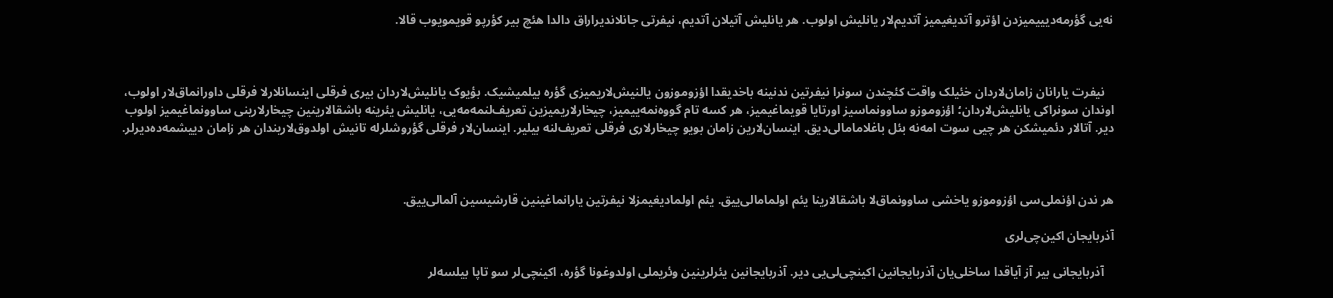نه‌یی گؤرمه‌دیییمیزدن اؤترو آتدیغیمیز آتدیم‌لار یانلیش اولوب. هر یانلیش آتیلان آتدیم، نیفرتی جانلاندیراراق دالدا هئچ بیر کؤرپو قویمویوب قالا.



   نیفرت یارانان زامان‌لاردان خئیلک واقت کئچندن سونرا نیفرتین ندنینه باخدیقدا اؤزوموزون یالنیش‌لاریمیزی گؤره بیلمیشیک. بؤیوک یانلیش‌لاردان بیری فرقلی اینسانلارلا فرقلی داورانماق‌لار اولوب، اوندان سونراکی یانلیش‌لاردان؛ اؤزوموزو ساوونماسیز اورتایا قویماغیمیز، هر کسه تام گووه‌نمه‌ییمیز، چیخارلاریمیزین تعریف‌لنمه‌مه‌یی، یانلیش یئرینه باشقالارینین چیخارلارینی ساوونماغیمیز اولوب دیر. آتالار دئمیشکن هر چیی سوت امه‌نه بئل باغلامامالی‌دیق. اینسان‌لارین زامان بویو چیخارلاری فرقلی تعریف‌لنه بیلیر. اینسان‌لار فرقلی گؤروشلرله تانیش اولدوق‌لاریندان هر زامان دییشمه‌ده‌دیرلر.



هر ندن اؤنملی‌سی اؤزوموزو یاخشی ساوونماق‌لا باشقالارینا یئم اولمامالی‌ییق. یئم اولمادیغیمزلا نیفرتین یارانماغینین قارشیسین آلمالی‌ییق.

آذربایجان اکین‌چی‌لری

   آذربایجانی بیر آز آیاقدا ساخلی‌یان آذربایجانین اکینچی‌لی‌یی دیر. آذربایجانین یئرلرینین وئریملی اولدوغونا گؤره، اکینچی‌لر سو تاپا بیلسه‌لر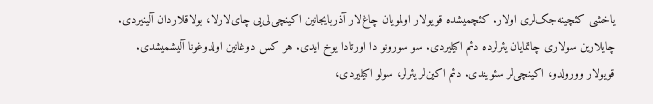یاخشی کئچینه‌جک‌لری اولار. کئچمیشده قویولار اولمویان چاغ‌لار آذربایجانین اکینچی‌لی‌یی چای‌لارلا، بولاقلاردان آلینیردی. چایلارین سولاری چاتمایان یئرلرده دئم اکیلیردی. سو سورونو دا اورتادا یوخ ایدی. هر کس دوغانین اولدوغونا آلیشمیشدی. قویولار وورولدو، اکینچی‌لر سئویندی. دئم اکین‌لر یئرلر، سولو اکیلیردی،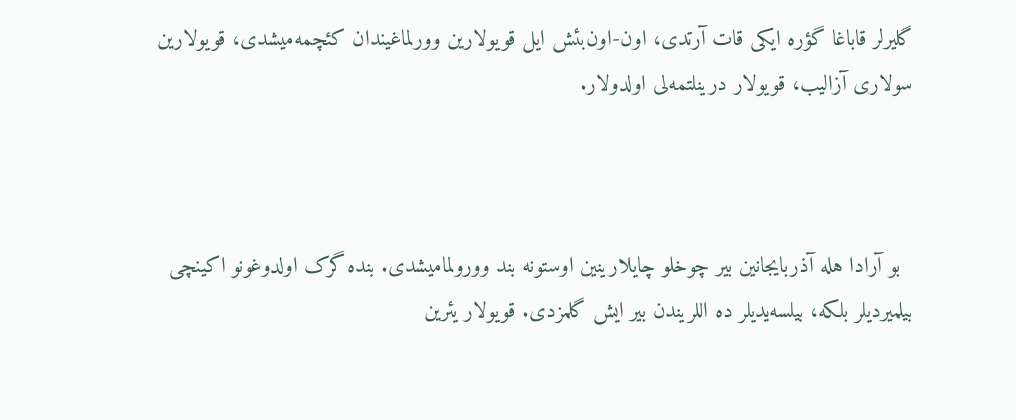گلیرلر قاباغا گؤره ایکی قات آرتدی، اون-اون‌بئش ایل قویولارین وورلماغیندان کئچمه‌میشدی، قویولارین سولاری آزالیب، قویولار درینلتمه‌لی اولدولار.



  بو آرادا هله آذربایجانین بیر چوخلو چایلارینین اوستونه بند وورولمامیشدی. بنده گرک اولدوغونو اکینچی‌ بیلمیردیلر بلکه، بیلسه‌یدیلر ده اللریندن بیر ایش گلمزدی. قویولار یئرین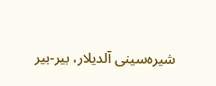شیره‌سینی آلدیلار، بیر-بیر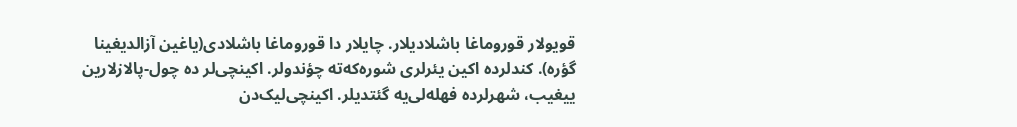قویولار قوروماغا باشلادیلار. چایلار دا قوروماغا باشلادی(یاغین آزالدیغینا گؤره). کندلرده اکین یئرلری شوره‌که‌ته چؤندولر. اکینچی‌لر ده چول-پالازلارین ییغیب، شهرلرده فهله‌لی‌یه گئتدیلر. اکینچی‌لیک‌دن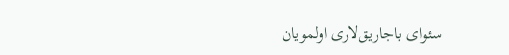سئوای باجاریق‌لاری اولمویان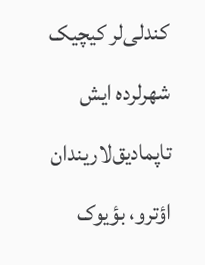کندلی‌لر کیچیک شهرلرده ایش تاپمادیق‌لاریندان اؤترو، بؤیوک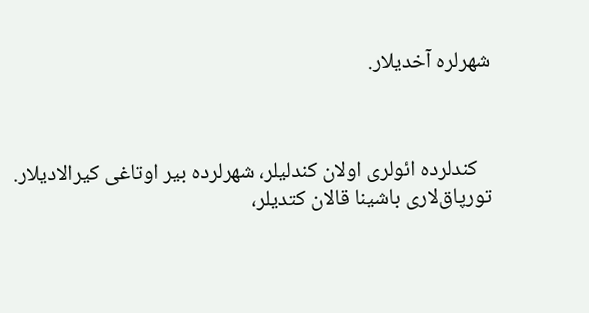شهرلره آخدیلار.



   کندلرده ائولری اولان کندلیلر، شهرلرده بیر اوتاغی کیرالادیلار. تورپاق‌لاری باشینا قالان کتدیلر،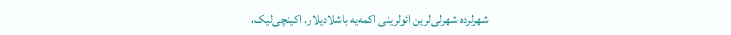شهرلرده شهرلی‌لرین ائولرینی اکمه‌یه باشلادیلار. اکینچی‌لیک،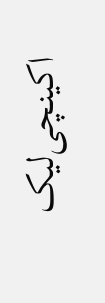اکینچی‌لیک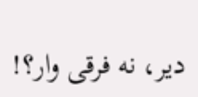دیر، نه فرقی وار؟!